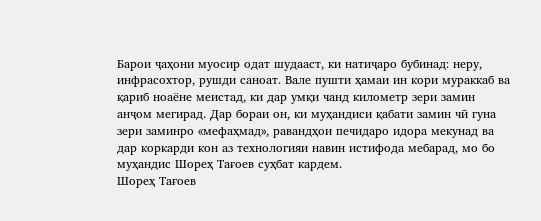Барои ҷаҳони муосир одат шудааст, ки натиҷаро бубинад: неру, инфрасохтор, рушди саноат. Вале пушти ҳамаи ин кори мураккаб ва қариб ноаёне меистад, ки дар умқи чанд километр зери замин анҷом мегирад. Дар бораи он, ки муҳандиси қабати замин чӣ гуна зери заминро «мефаҳмад», равандҳои печидаро идора мекунад ва дар коркарди кон аз технологияи навин истифода мебарад, мо бо муҳандис Шореҳ Тағоев суҳбат кардем.
Шореҳ Тағоев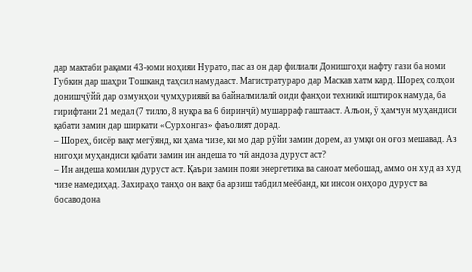дар мактаби рақами 43-юми ноҳияи Нурато, пас аз он дар филиали Донишгоҳи нафту гази ба номи Губкин дар шаҳри Тошканд таҳсил намудааст. Магистратураро дар Маскав хатм кард. Шореҳ солҳои донишҷӯйӣ дар озмунҳои ҷумҳуриявӣ ва байналмилалӣ оиди фанҳои техникӣ иштирок намуда, ба гирифтани 21 медал (7 тилло, 8 нуқра ва 6 биринҷӣ) мушарраф гаштааст. Алъон, ӯ ҳамчун муҳандиси қабати замин дар ширкати «Сурхонгаз» фаъолият дорад.
– Шореҳ, бисёр вақт мегӯянд, ки ҳама чизе, ки мо дар рӯйи замин дорем, аз умқи он оғоз мешавад. Аз нигоҳи муҳандиси қабати замин ин андеша то чӣ андоза дуруст аст?
– Ин андеша комилан дуруст аст. Қаъри замин пояи энергетика ва саноат мебошад, аммо он худ аз худ чизе намедиҳад. Захираҳо танҳо он вақт ба арзиш табдил меёбанд, ки инсон онҳоро дуруст ва босаводона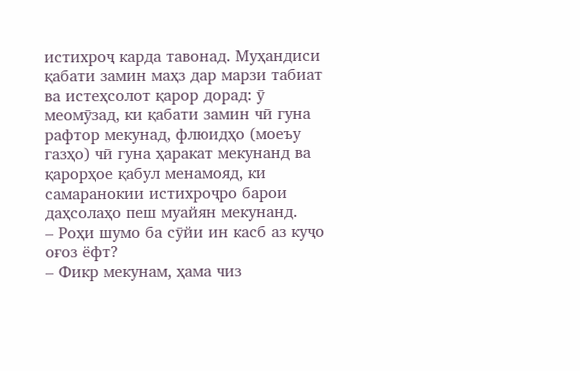истихроҷ карда тавонад. Муҳандиси қабати замин маҳз дар марзи табиат ва истеҳсолот қарор дорад: ӯ меомӯзад, ки қабати замин чӣ гуна рафтор мекунад, флюидҳо (моеъу газҳо) чӣ гуна ҳаракат мекунанд ва қарорҳое қабул менамояд, ки самаранокии истихроҷро барои даҳсолаҳо пеш муайян мекунанд.
– Роҳи шумо ба сӯйи ин касб аз куҷо оғоз ёфт?
– Фикр мекунам, ҳама чиз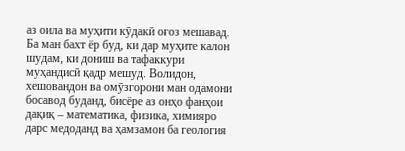аз оила ва муҳити кӯдакӣ оғоз мешавад. Ба ман бахт ёр буд, ки дар муҳите калон шудам, ки дониш ва тафаккури муҳандисӣ қадр мешуд. Волидон, хешовандон ва омӯзгорони ман одамони босавод буданд, бисёре аз онҳо фанҳои дақиқ – математика, физика, химияро дарс медоданд ва ҳамзамон ба геология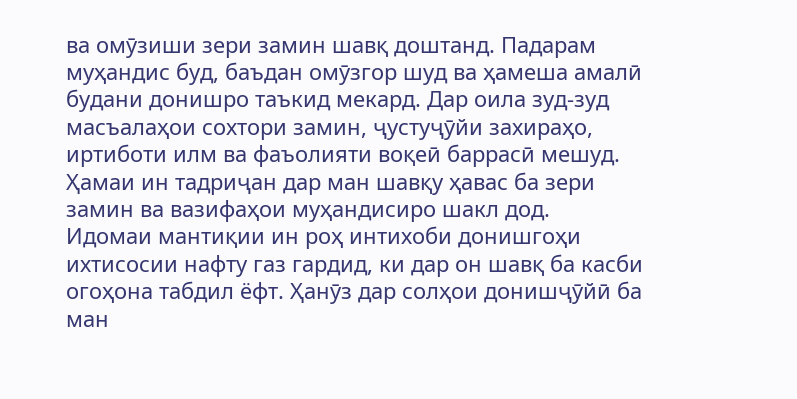ва омӯзиши зери замин шавқ доштанд. Падарам муҳандис буд, баъдан омӯзгор шуд ва ҳамеша амалӣ будани донишро таъкид мекард. Дар оила зуд-зуд масъалаҳои сохтори замин, ҷустуҷӯйи захираҳо, иртиботи илм ва фаъолияти воқеӣ баррасӣ мешуд. Ҳамаи ин тадриҷан дар ман шавқу ҳавас ба зери замин ва вазифаҳои муҳандисиро шакл дод.
Идомаи мантиқии ин роҳ интихоби донишгоҳи ихтисосии нафту газ гардид, ки дар он шавқ ба касби огоҳона табдил ёфт. Ҳанӯз дар солҳои донишҷӯйӣ ба ман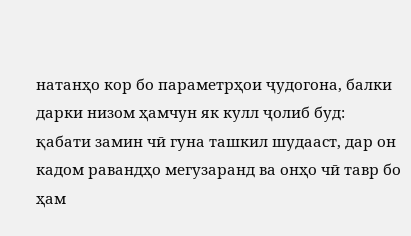натанҳо кор бо параметрҳои ҷудогона, балки дарки низом ҳамчун як кулл ҷолиб буд: қабати замин чӣ гуна ташкил шудааст, дар он кадом равандҳо мегузаранд ва онҳо чӣ тавр бо ҳам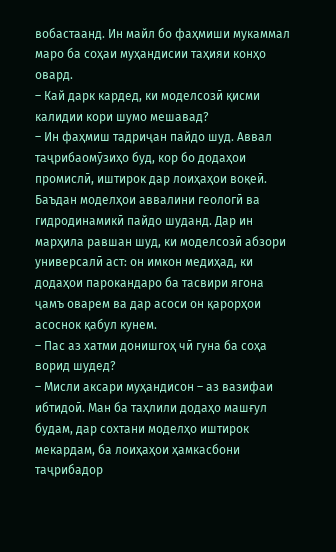вобастаанд. Ин майл бо фаҳмиши мукаммал маро ба соҳаи муҳандисии таҳияи конҳо овард.
– Кай дарк кардед, ки моделсозӣ қисми калидии кори шумо мешавад?
– Ин фаҳмиш тадриҷан пайдо шуд. Аввал таҷрибаомӯзиҳо буд, кор бо додаҳои промислӣ, иштирок дар лоиҳаҳои воқеӣ. Баъдан моделҳои аввалини геологӣ ва гидродинамикӣ пайдо шуданд. Дар ин марҳила равшан шуд, ки моделсозӣ абзори универсалӣ аст: он имкон медиҳад, ки додаҳои парокандаро ба тасвири ягона ҷамъ оварем ва дар асоси он қарорҳои асоснок қабул кунем.
– Пас аз хатми донишгоҳ чӣ гуна ба соҳа ворид шудед?
– Мисли аксари муҳандисон – аз вазифаи ибтидоӣ. Ман ба таҳлили додаҳо машғул будам, дар сохтани моделҳо иштирок мекардам, ба лоиҳаҳои ҳамкасбони таҷрибадор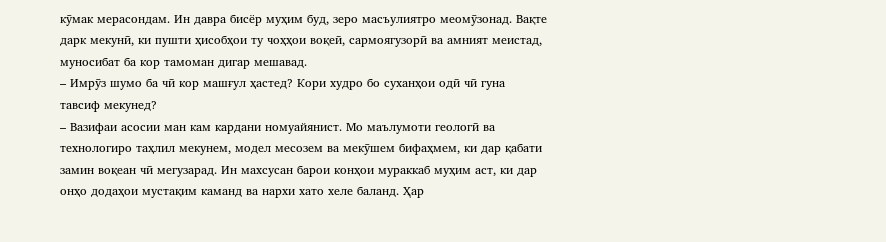кӯмак мерасондам. Ин давра бисёр муҳим буд, зеро масъулиятро меомӯзонад. Вақте дарк мекунӣ, ки пушти ҳисобҳои ту чоҳҳои воқеӣ, сармоягузорӣ ва амният меистад, муносибат ба кор тамоман дигар мешавад.
– Имрӯз шумо ба чӣ кор машғул ҳастед? Кори худро бо суханҳои одӣ чӣ гуна тавсиф мекунед?
– Вазифаи асосии ман кам кардани номуайянист. Мо маълумоти геологӣ ва технологиро таҳлил мекунем, модел месозем ва мекӯшем бифаҳмем, ки дар қабати замин воқеан чӣ мегузарад. Ин махсусан барои конҳои мураккаб муҳим аст, ки дар онҳо додаҳои мустақим каманд ва нархи хато хеле баланд. Ҳар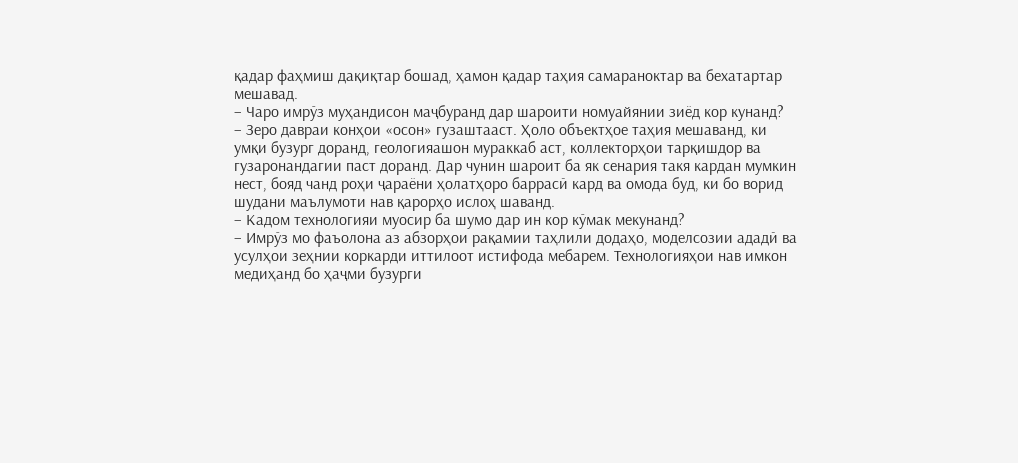қадар фаҳмиш дақиқтар бошад, ҳамон қадар таҳия самараноктар ва бехатартар мешавад.
– Чаро имрӯз муҳандисон маҷбуранд дар шароити номуайянии зиёд кор кунанд?
– Зеро давраи конҳои «осон» гузаштааст. Ҳоло объектҳое таҳия мешаванд, ки умқи бузург доранд, геологияашон мураккаб аст, коллекторҳои тарқишдор ва гузаронандагии паст доранд. Дар чунин шароит ба як сенария такя кардан мумкин нест, бояд чанд роҳи ҷараёни ҳолатҳоро баррасӣ кард ва омода буд, ки бо ворид шудани маълумоти нав қарорҳо ислоҳ шаванд.
– Кадом технологияи муосир ба шумо дар ин кор кӯмак мекунанд?
– Имрӯз мо фаъолона аз абзорҳои рақамии таҳлили додаҳо, моделсозии ададӣ ва усулҳои зеҳнии коркарди иттилоот истифода мебарем. Технологияҳои нав имкон медиҳанд бо ҳаҷми бузурги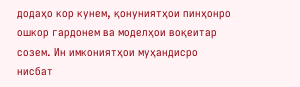додаҳо кор кунем, қонуниятҳои пинҳонро ошкор гардонем ва моделҳои воқеитар созем. Ин имкониятҳои муҳандисро нисбат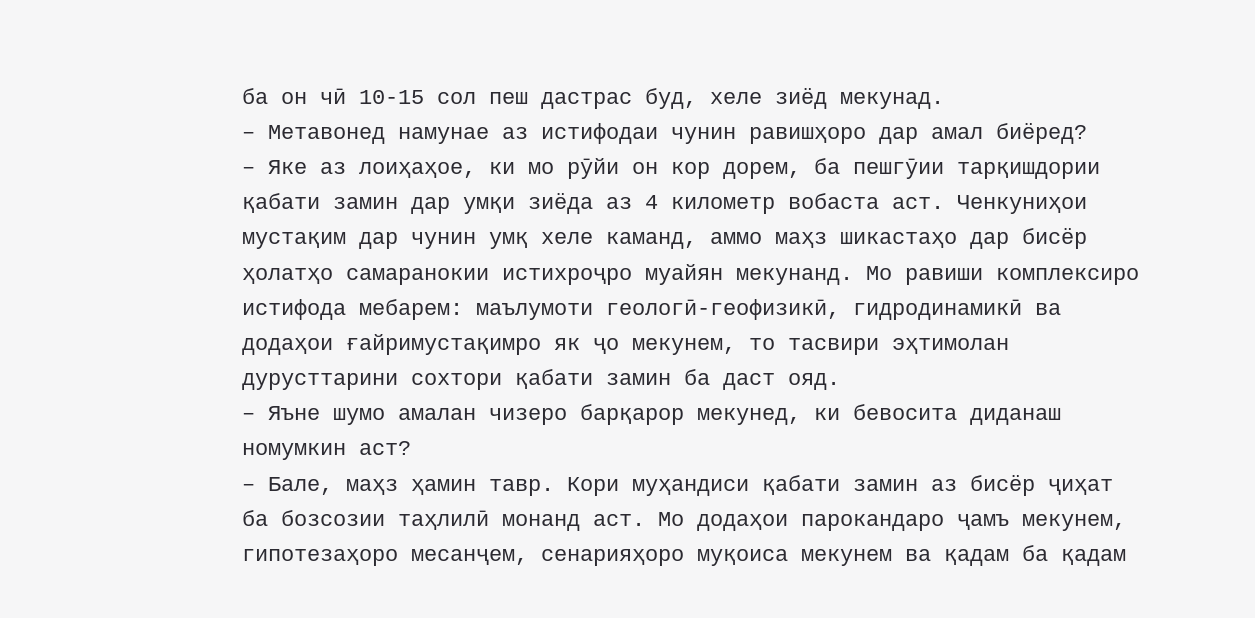ба он чӣ 10-15 сол пеш дастрас буд, хеле зиёд мекунад.
– Метавонед намунае аз истифодаи чунин равишҳоро дар амал биёред?
– Яке аз лоиҳаҳое, ки мо рӯйи он кор дорем, ба пешгӯии тарқишдории қабати замин дар умқи зиёда аз 4 километр вобаста аст. Ченкуниҳои мустақим дар чунин умқ хеле каманд, аммо маҳз шикастаҳо дар бисёр ҳолатҳо самаранокии истихроҷро муайян мекунанд. Мо равиши комплексиро истифода мебарем: маълумоти геологӣ-геофизикӣ, гидродинамикӣ ва додаҳои ғайримустақимро як ҷо мекунем, то тасвири эҳтимолан дурусттарини сохтори қабати замин ба даст ояд.
– Яъне шумо амалан чизеро барқарор мекунед, ки бевосита диданаш номумкин аст?
– Бале, маҳз ҳамин тавр. Кори муҳандиси қабати замин аз бисёр ҷиҳат ба бозсозии таҳлилӣ монанд аст. Мо додаҳои парокандаро ҷамъ мекунем, гипотезаҳоро месанҷем, сенарияҳоро муқоиса мекунем ва қадам ба қадам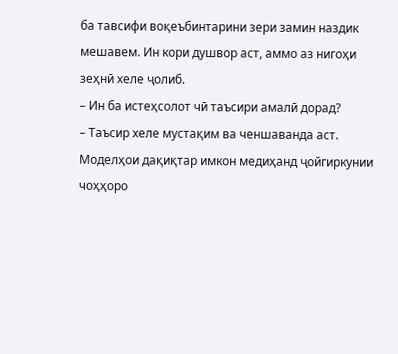ба тавсифи воқеъбинтарини зери замин наздик мешавем. Ин кори душвор аст, аммо аз нигоҳи зеҳнӣ хеле ҷолиб.
– Ин ба истеҳсолот чӣ таъсири амалӣ дорад?
– Таъсир хеле мустақим ва ченшаванда аст. Моделҳои дақиқтар имкон медиҳанд ҷойгиркунии чоҳҳоро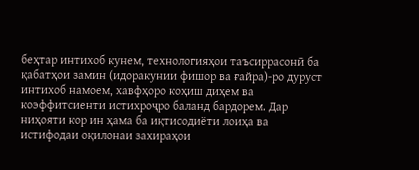беҳтар интихоб кунем, технологияҳои таъсиррасонӣ ба қабатҳои замин (идоракунии фишор ва ғайра)-ро дуруст интихоб намоем, хавфҳоро коҳиш диҳем ва коэффитсиенти истихроҷро баланд бардорем. Дар ниҳояти кор ин ҳама ба иқтисодиёти лоиҳа ва истифодаи оқилонаи захираҳои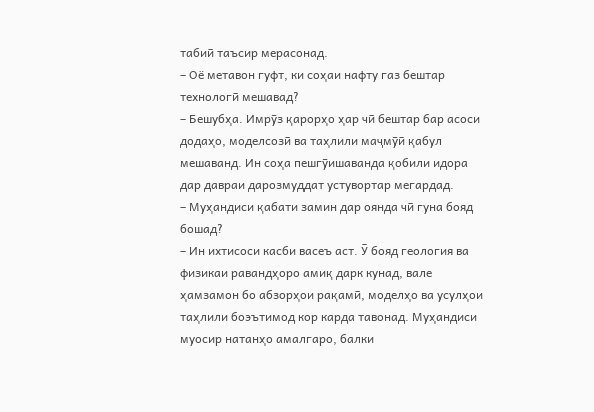табиӣ таъсир мерасонад.
– Оё метавон гуфт, ки соҳаи нафту газ бештар технологӣ мешавад?
– Бешубҳа. Имрӯз қарорҳо ҳар чӣ бештар бар асоси додаҳо, моделсозӣ ва таҳлили маҷмӯӣ қабул мешаванд. Ин соҳа пешгӯишаванда қобили идора дар давраи дарозмуддат устувортар мегардад.
– Муҳандиси қабати замин дар оянда чӣ гуна бояд бошад?
– Ин ихтисоси касби васеъ аст. Ӯ бояд геология ва физикаи равандҳоро амиқ дарк кунад, вале ҳамзамон бо абзорҳои рақамӣ, моделҳо ва усулҳои таҳлили боэътимод кор карда тавонад. Муҳандиси муосир натанҳо амалгаро, балки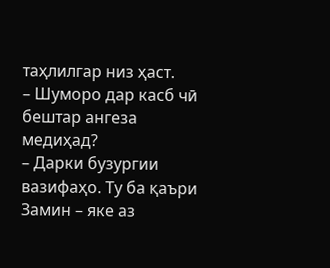таҳлилгар низ ҳаст.
– Шуморо дар касб чӣ бештар ангеза медиҳад?
– Дарки бузургии вазифаҳо. Ту ба қаъри Замин – яке аз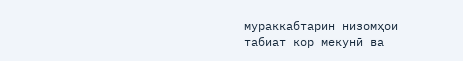мураккабтарин низомҳои табиат кор мекунӣ ва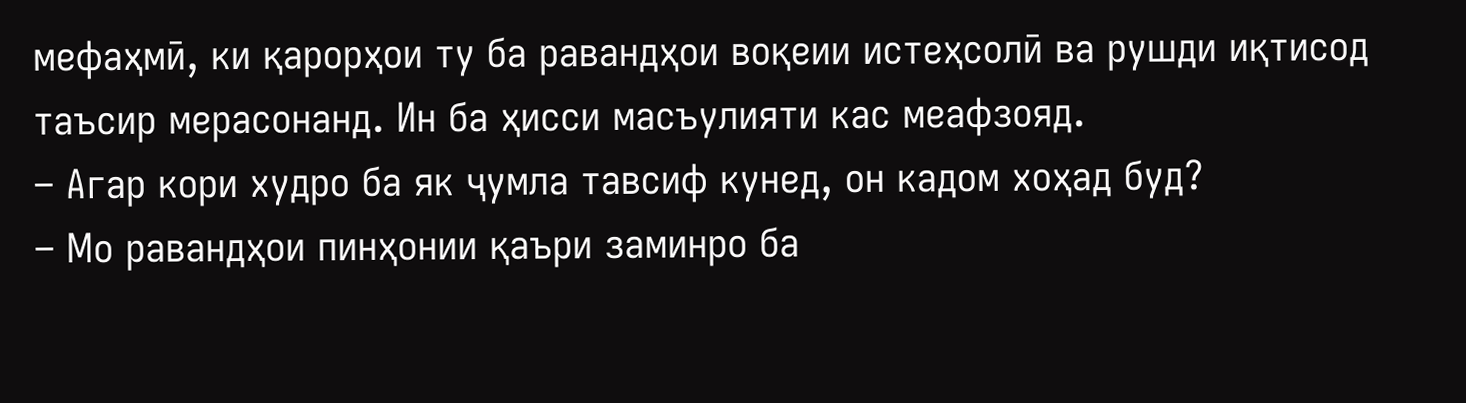мефаҳмӣ, ки қарорҳои ту ба равандҳои воқеии истеҳсолӣ ва рушди иқтисод таъсир мерасонанд. Ин ба ҳисси масъулияти кас меафзояд.
– Агар кори худро ба як ҷумла тавсиф кунед, он кадом хоҳад буд?
– Мо равандҳои пинҳонии қаъри заминро ба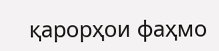қарорҳои фаҳмо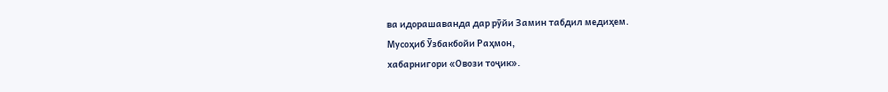ва идорашаванда дар рӯйи Замин табдил медиҳем.
Мусоҳиб Ӯзбакбойи Раҳмон,
хабарнигори «Овози тоҷик».